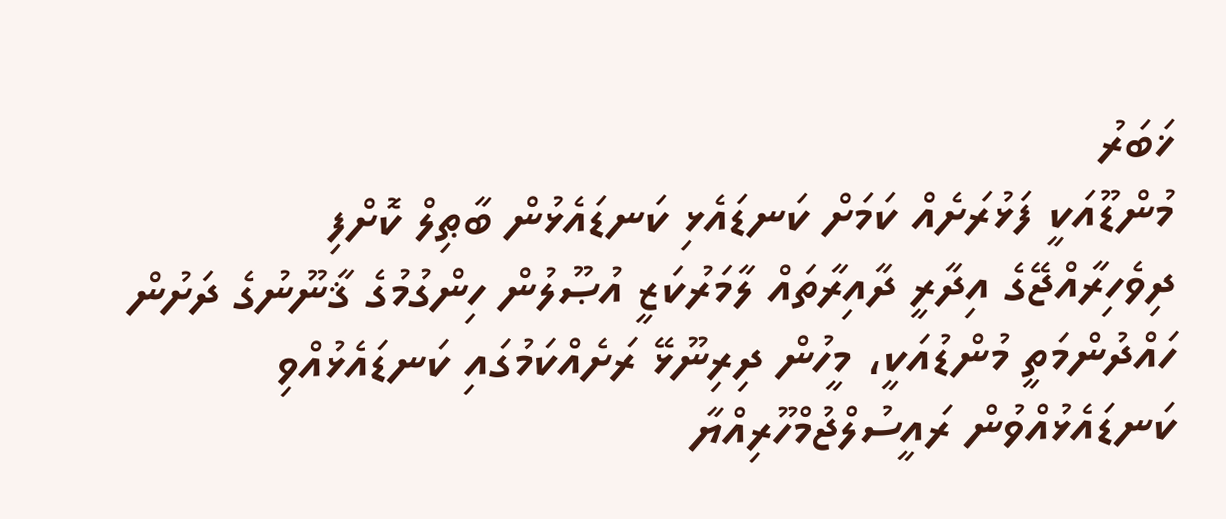ޚަބަރު
މުންޑޫއަކީ ފަޅުރަށެއް ކަމަށް ކަނޑައެޅި ކަނޑައެޅުން ބާޠިލް ކޮށްފި
ދިވެހިރާއްޖޭގެ އިދާރީ ދާއިރާތައް ލާމަރުކަޒީ އުޞޫލުން ހިންގުމުގެ ޤާނޫނުގެ ދަށުން ހައްދުންމަތީ މުންޑުއަކީ، މީހުން ދިރިނޫޅޭ ރަށެއްކަމުގައި ކަނޑައެޅުއްވި ކަނޑައެޅުއްވުން ރައީސުލްޖުމްހޫރިއްޔާ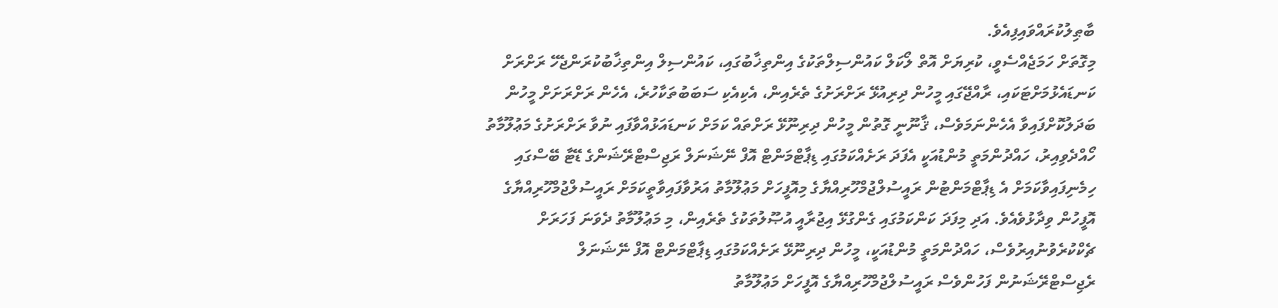ބާޠިލުކުރައްވައިފިއެވެ.
މިގޮތަށް ހަމަޖެއްސެވީ، ކުރިޔަށް އޮތް ލޯކަލް ކައުންސިލްތަކުގެ އިންތިޚާބުގައި، ކައުންސިލް އިންތިޚާބުކުރަންޖެހޭ ރަށްރަށް ކަނޑައެޅުމަށްޓަކައި، ރާއްޖޭގައި މީހުން ދިރިއުޅޭ ރަށްރަށުގެ ތެރެއިން، އެކިއެކި ސަބަބުތަކާހުރެ، އެހެން ރަށްރަށަށް މީހުން ބަދަލުކޮށްފައިވާ އެހެންނަމަވެސް، ޤާނޫނީ ގޮތުން މީހުން ދިރިނޫޅޭ ރަށްތައް ކަމަށް ކަނޑައަޅުއްވާފައި ނުވާ ރަށްރަށުގެ މަޢުލޫމާތު ހޯއްދެވިއިރު، ހައްދުންމަތީ މުންޑުއަކީ އެފަދަ ރަށެއްކަމުގައި ޑިޕާޓްމަންޓް އޮފް ނޭޝަނަލް ރަޖިސްޓްރޭޝަންގެ ޑޭޓާ ބޭސްގައި ހިމެނިފައިވާކަމަށް އެ ޑިޕާޓްމަންޓުން ރައީސުލްޖުމްހޫރިއްޔާގެ މިއޮފީހަށް މަޢުލޫމާތު އަރުވާފައިވާތީކަމަށް ރައީސުލްޖުމްހޫރިއްޔާގެ އޮފީހުން ވިދާޅުވެއެވެ. އަދި މިފަދަ ކަންކަމުގައި ގެންގުޅޭ އިޖުރާއީ އުޞޫލުތަކުގެ ތެރެއިން، މި މަޢުލޫމާތު ދެވަނަ ފަހަރަށް ޗެކްކުރެވުނުއިރުވެސް، ހައްދުންމަތީ މުންޑުއަކީ، މީހުން ދިރިނޫޅޭ ރަށެއްކަމުގައި ޑިޕާޓްމަންޓް އޮފް ނޭޝަނަލް ރެޖިސްޓްރޭޝަނުން ފަހުންވެސް ރައީސުލްޖުމްހޫރިއްޔާގެ އޮފީހަށް މަޢުލޫމާތު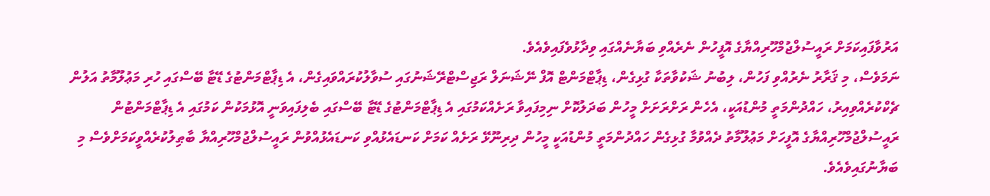އަރުވާފައިކަމަށް ރައީސުލްޖުމްހޫރިއްޔާގެ އޮފީހުން ނެރެއްވި ބަޔާނެއްގައި ވިދާޅުވެފައިވެއެވެ.
ނަމަވެސް، މި ޤަރާރު ނެރުއްވި ފަހުން، ލިބުނު ޝަކުވާތަކާ ގުޅިގެން، ޑިޕާޓްމަންޓް އޮފް ނޭޝަނަލް ރަޖިސްޓްރޭޝަނުގައި ސުވާލުކުރައްވައިގެން، އެ ޑިޕާޓްމަންޓުގެ ޑޭޓާ ބޭސްގައި ހުރި މަޢުލޫމާތު އަލުން ޗެކްކުރެއްވިއިރު، ހައްދުންމަތީ މުންޑުއަކީ، އެހެން ރަށްރަށަށް މީހުން ބަދަލުކޮށް ނިމިފައިވާ ރަށެއްކަމުގައި އެ ޑިޕާޓްމަންޓުގެ ޑޭޓާ ބޭސްގައި ބެލިފައިވަނީ އޮޅުމަކުން ކަމުގައި އެ ޑިޕާޓްމަންޓުން ރައީސުލްޖުމްހޫރިއްޔާގެ އޮފީހަށް މަޢުލޫމާތު ދެއްވުމާ ގުޅިގެން ހައްދުންމަތީ މުންޑުއަކީ މީހުން ދިރިނޫޅޭ ރަށެއް ކަމަށް ކަނޑައެޅުއްވި ކަނޑައެޅުއްވުން ރައީސުލްޖުމްހޫރިއްޔާ ބާޠިލުކުރެއްވީކަމަށްވެސް މި ބަޔާނުގައިވެއެވެ.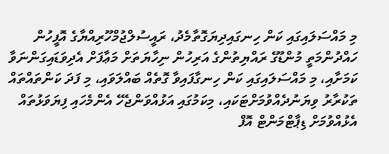މި މައްސަލައިގައި ކަން ހިނގައިދިޔަގޮތާމެދު، ރައީސުލްޖުމްހޫރިއްޔާގެ އޮފީހުން ހައްދުންމަތީ މުންޑޫގެ ރައްޔިތުންގެ އަރިހުން ނިހާޔަތަށް މަޢާފަށް އެދިވަޑައިގަންނަވާ ކަމަށާއި، މި މައްސަލައިގައި ކަން ހިނގާފައިވާ ގޮތެއް ބައްލަވައި، މި ފަދަ ކަންތައްތައް ތަކުރާރު ވިޔަނުދެއްވުމަށްޓަކައި، މިކަމުގައި އަޅުއްވަންޖެހޭ އެންމެހައި ފިޔަވަޅުތައް އެޅުއްވުމަށް ޑިޕާޓްމަންޓް އޮފް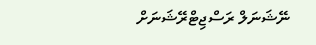ނޭޝަނަލް ރަސްޖިޓްރޭޝަނަށް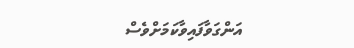އަންގަވާފައިވާކަމަށްވެސް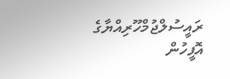ރައީސުލްޖުމްހޫރިއްޔާގެ އޮފީހުން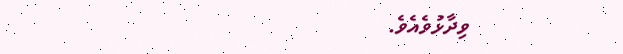ވިދާޅުވެއެވެ.